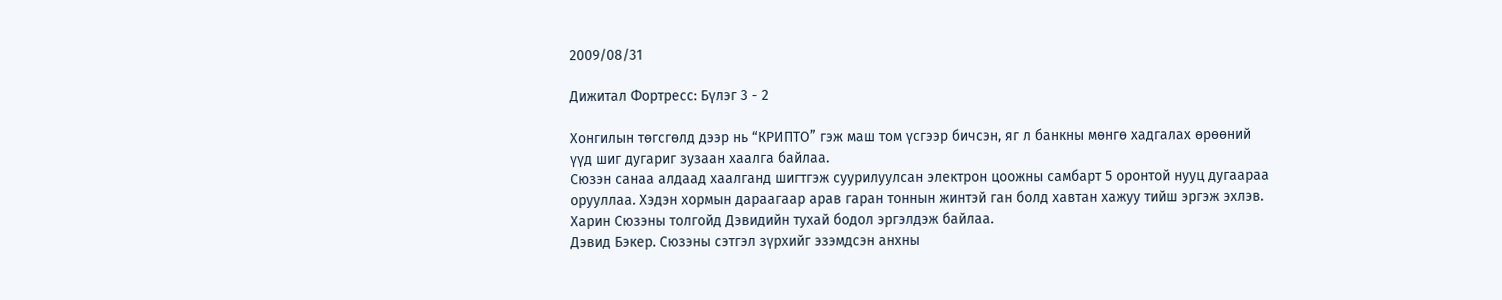2009/08/31

Дижитал Фортресс: Бүлэг 3 - 2

Хонгилын төгсгөлд дээр нь “КРИПТО” гэж маш том үсгээр бичсэн, яг л банкны мөнгө хадгалах өрөөний үүд шиг дугариг зузаан хаалга байлаа.
Сюзэн санаа алдаад хаалганд шигтгэж суурилуулсан электрон цоожны самбарт 5 оронтой нууц дугаараа орууллаа. Хэдэн хормын дараагаар арав гаран тоннын жинтэй ган болд хавтан хажуу тийш эргэж эхлэв. Харин Сюзэны толгойд Дэвидийн тухай бодол эргэлдэж байлаа.
Дэвид Бэкер. Сюзэны сэтгэл зүрхийг эзэмдсэн анхны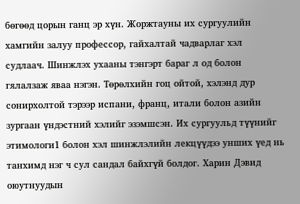бөгөөд цорын ганц эр хүн. Жоржтауны их сургуулийн хамгийн залуу профессор, гайхалтай чадварлаг хэл судлаач. Шинжлэх ухааны тэнгэрт бараг л од болон гялалзаж яваа нэгэн. Төрөлхийн гоц ойтой, хэлэнд дур сонирхолтой тэрээр испани, франц, итали болон азийн зургаан үндэстний хэлийг эзэмшсэн. Их сургуульд түүнийг этимологи1 болон хэл шинжлэлийн лекцүүдээ унших үед нь танхимд нэг ч сул сандал байхгүй болдог. Харин Дэвид оюутнуудын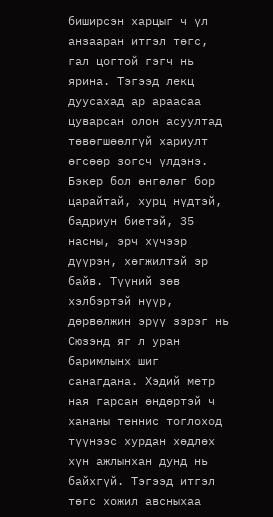биширсэн харцыг ч үл анзааран итгэл төгс, гал цогтой гэгч нь ярина. Тэгээд лекц дуусахад ар араасаа цуварсан олон асуултад төвөгшөөлгүй хариулт өгсөөр зогсч үлдэнэ.
Бэкер бол өнгөлөг бор царайтай, хурц нүдтэй, бадриун биетэй, 35 насны, эрч хүчээр дүүрэн, хөгжилтэй эр байв. Түүний зөв хэлбэртэй нүүр, дөрвөлжин эрүү зэрэг нь Сюзэнд яг л уран баримлынх шиг санагдана. Хэдий метр ная гарсан өндөртэй ч хананы теннис тоглоход түүнээс хурдан хөдлөх хүн ажлынхан дунд нь байхгүй. Тэгээд итгэл төгс хожил авсныхаа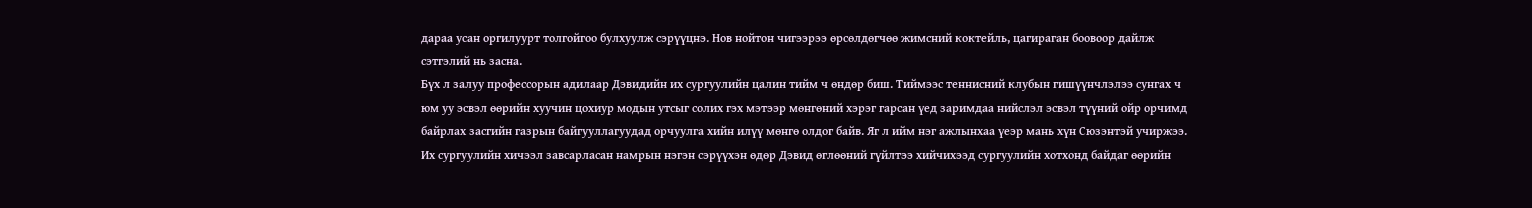дараа усан оргилуурт толгойгоо булхуулж сэрүүцнэ. Нов нойтон чигээрээ өрсөлдөгчөө жимсний коктейль, цагираган боовоор дайлж сэтгэлий нь засна.
Бүх л залуу профессорын адилаар Дэвидийн их сургуулийн цалин тийм ч өндөр биш. Тиймээс теннисний клубын гишүүнчлэлээ сунгах ч юм уу эсвэл өөрийн хуучин цохиур модын утсыг солих гэх мэтээр мөнгөний хэрэг гарсан үед заримдаа нийслэл эсвэл түүний ойр орчимд байрлах засгийн газрын байгууллагуудад орчуулга хийн илүү мөнгө олдог байв. Яг л ийм нэг ажлынхаа үеэр мань хүн Сюзэнтэй учиржээ.
Их сургуулийн хичээл завсарласан намрын нэгэн сэрүүхэн өдөр Дэвид өглөөний гүйлтээ хийчихээд сургуулийн хотхонд байдаг өөрийн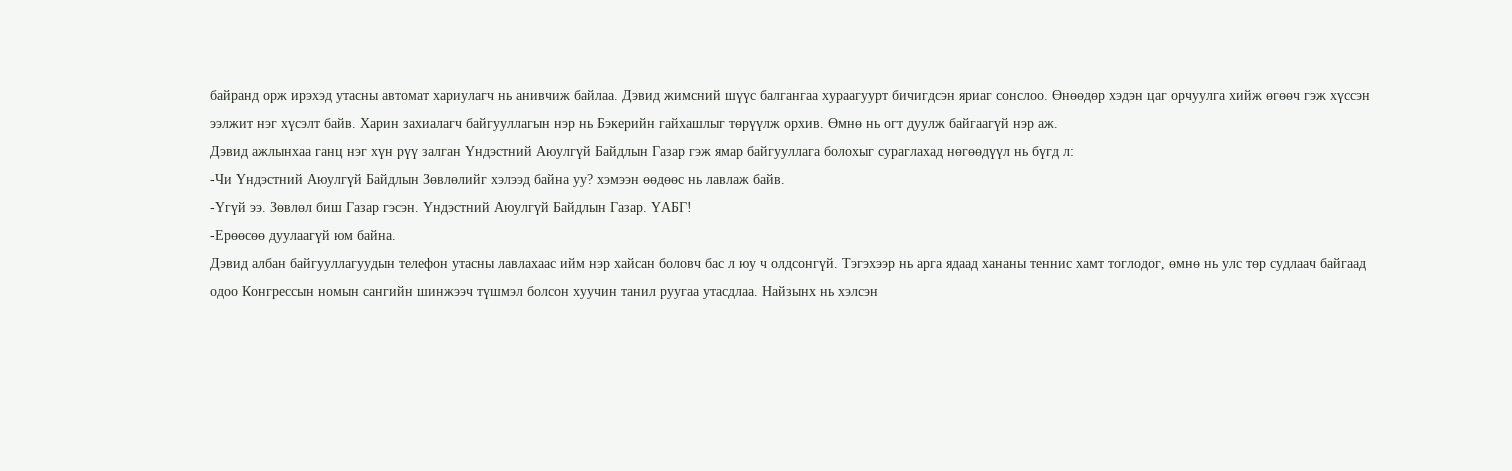байранд орж ирэхэд утасны автомат хариулагч нь анивчиж байлаа. Дэвид жимсний шүүс балгангаа хураагуурт бичигдсэн яриаг сонслоо. Өнөөдөр хэдэн цаг орчуулга хийж өгөөч гэж хүссэн ээлжит нэг хүсэлт байв. Харин захиалагч байгууллагын нэр нь Бэкерийн гайхашлыг төрүүлж орхив. Өмнө нь огт дуулж байгаагүй нэр аж.
Дэвид ажлынхаа ганц нэг хүн рүү залган Үндэстний Аюулгүй Байдлын Газар гэж ямар байгууллага болохыг сураглахад нөгөөдүүл нь бүгд л:
-Чи Үндэстний Аюулгүй Байдлын Зөвлөлийг хэлээд байна уу? хэмээн өөдөөс нь лавлаж байв.
-Үгүй ээ. Зөвлөл биш Газар гэсэн. Үндэстний Аюулгүй Байдлын Газар. ҮАБГ!
-Ерөөсөө дуулаагүй юм байна.
Дэвид албан байгууллагуудын телефон утасны лавлахаас ийм нэр хайсан боловч бас л юу ч олдсонгүй. Тэгэхээр нь арга ядаад хананы теннис хамт тоглодог, өмнө нь улс төр судлаач байгаад одоо Конгрессын номын сангийн шинжээч түшмэл болсон хуучин танил руугаа утасдлаа. Найзынх нь хэлсэн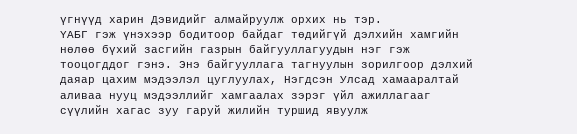үгнүүд харин Дэвидийг алмайруулж орхих нь тэр.
ҮАБГ гэж үнэхээр бодитоор байдаг төдийгүй дэлхийн хамгийн нөлөө бүхий засгийн газрын байгууллагуудын нэг гэж тооцогддог гэнэ. Энэ байгууллага тагнуулын зорилгоор дэлхий даяар цахим мэдээлэл цуглуулах, Нэгдсэн Улсад хамааралтай аливаа нууц мэдээллийг хамгаалах зэрэг үйл ажиллагааг сүүлийн хагас зуу гаруй жилийн туршид явуулж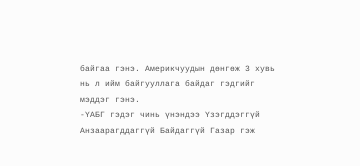байгаа гэнэ. Америкчуудын дөнгөж 3 хувь нь л ийм байгууллага байдаг гэдгийг мэддэг гэнэ.
-ҮАБГ гэдэг чинь үнэндээ Үзэгддэггүй Анзаарагддаггүй Байдаггүй Газар гэж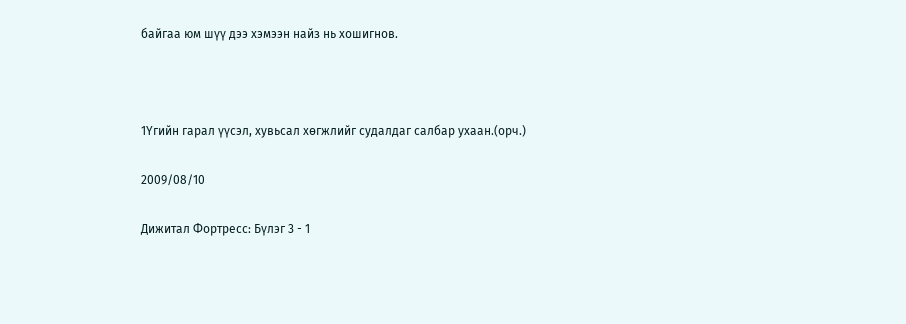байгаа юм шүү дээ хэмээн найз нь хошигнов.



1Үгийн гарал үүсэл, хувьсал хөгжлийг судалдаг салбар ухаан.(орч.)

2009/08/10

Дижитал Фортресс: Бүлэг 3 - 1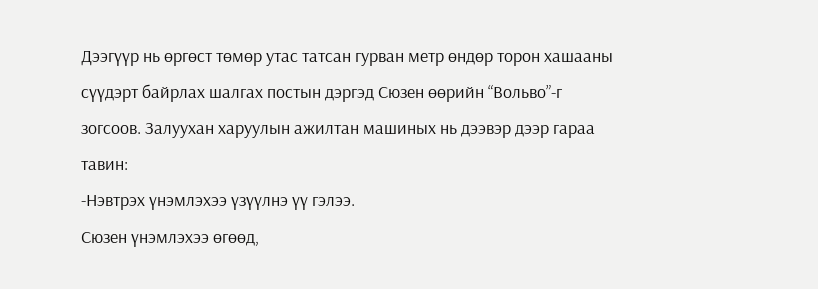Дээгүүр нь өргөст төмөр утас татсан гурван метр өндөр торон хашааны сүүдэрт байрлах шалгах постын дэргэд Сюзен өөрийн “Вольво”-г зогсоов. Залуухан харуулын ажилтан машиных нь дээвэр дээр гараа тавин:
-Нэвтрэх үнэмлэхээ үзүүлнэ үү гэлээ.
Сюзен үнэмлэхээ өгөөд,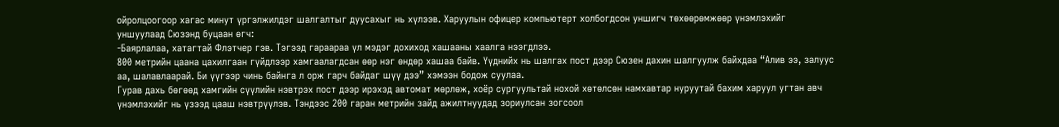ойролцоогоор хагас минут үргэлжилдэг шалгалтыг дуусахыг нь хүлээв. Харуулын офицер компьютерт холбогдсон уншигч төхөөрөмжөөр үнэмлэхийг уншуулаад Сюзэнд буцаан өгч:
-Баярлалаа, хатагтай Флэтчер гэв. Тэгээд гараараа үл мэдэг дохиход хашааны хаалга нээгдлээ.
800 метрийн цаана цахилгаан гүйдлээр хамгаалагдсан өөр нэг өндөр хашаа байв. Үүднийх нь шалгах пост дээр Сюзен дахин шалгуулж байхдаа “Алив ээ, залуус аа, шалавлаарай. Би үүгээр чинь байнга л орж гарч байдаг шүү дээ” хэмээн бодож суулаа.
Гурав дахь бөгөөд хамгийн сүүлийн нэвтрэх пост дээр ирэхэд автомат мөрлөж, хоёр сургуультай нохой хөтөлсөн намхавтар нуруутай бахим харуул угтан авч үнэмлэхийг нь үзээд цааш нэвтрүүлэв. Тэндээс 200 гаран метрийн зайд ажилтнуудад зориулсан зогсоол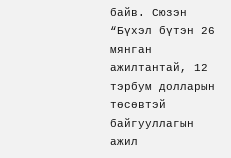байв. Сюзэн “Бүхэл бүтэн 26 мянган ажилтантай, 12 тэрбум долларын төсөвтэй байгууллагын ажил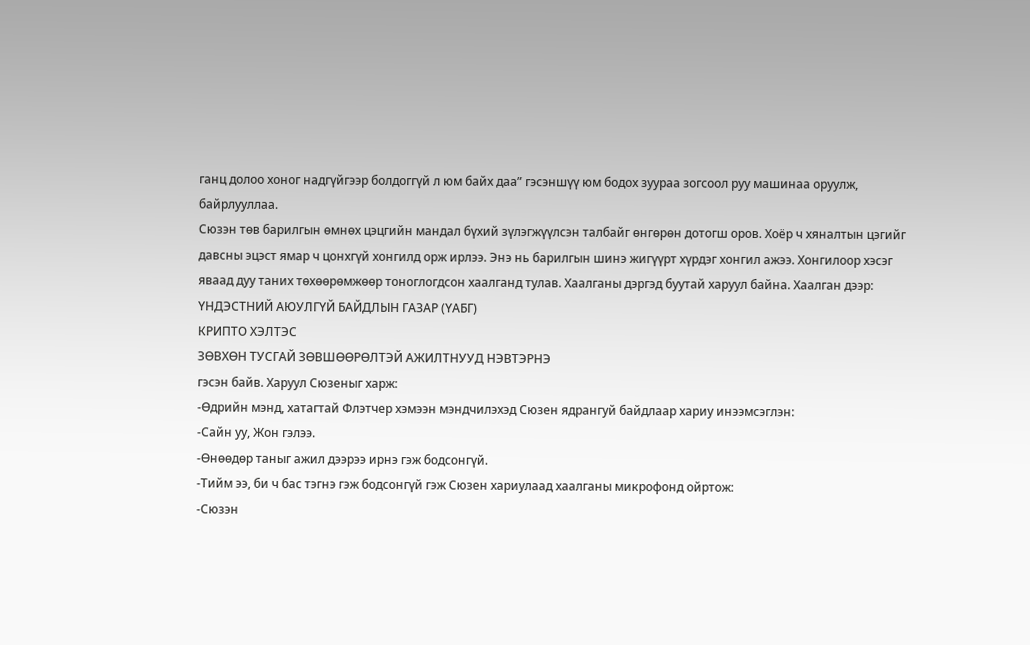ганц долоо хоног надгүйгээр болдоггүй л юм байх даа” гэсэншүү юм бодох зуураа зогсоол руу машинаа оруулж, байрлууллаа.
Сюзэн төв барилгын өмнөх цэцгийн мандал бүхий зүлэгжүүлсэн талбайг өнгөрөн дотогш оров. Хоёр ч хяналтын цэгийг давсны эцэст ямар ч цонхгүй хонгилд орж ирлээ. Энэ нь барилгын шинэ жигүүрт хүрдэг хонгил ажээ. Хонгилоор хэсэг яваад дуу таних төхөөрөмжөөр тоноглогдсон хаалганд тулав. Хаалганы дэргэд буутай харуул байна. Хаалган дээр:
ҮНДЭСТНИЙ АЮУЛГҮЙ БАЙДЛЫН ГАЗАР (ҮАБГ)
КРИПТО ХЭЛТЭС
ЗӨВХӨН ТУСГАЙ ЗӨВШӨӨРӨЛТЭЙ АЖИЛТНУУД НЭВТЭРНЭ
гэсэн байв. Харуул Сюзеныг харж:
-Өдрийн мэнд, хатагтай Флэтчер хэмээн мэндчилэхэд Сюзен ядрангуй байдлаар хариу инээмсэглэн:
-Сайн уу, Жон гэлээ.
-Өнөөдөр таныг ажил дээрээ ирнэ гэж бодсонгүй.
-Тийм ээ, би ч бас тэгнэ гэж бодсонгүй гэж Сюзен хариулаад хаалганы микрофонд ойртож:
-Сюзэн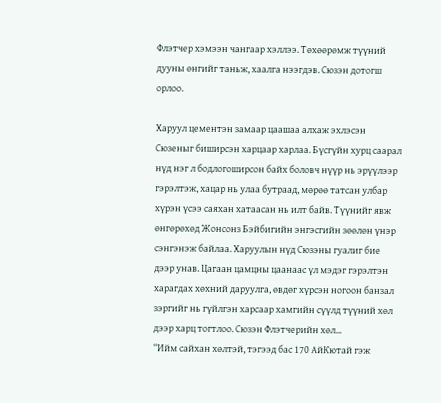Флэтчер хэмээн чангаар хэллээ. Төхөөрөмж түүний дууны өнгийг таньж, хаалга нээгдэв. Сюзэн дотогш орлоо.

Харуул цементэн замаар цаашаа алхаж эхлэсэн Сюзеныг биширсэн харцаар харлаа. Бүсгүйн хурц саарал нүд нэг л бодлогоширсон байх боловч нүүр нь эрүүлээр гэрэлтэж, хацар нь улаа бутраад, мөрөө татсан улбар хүрэн үсээ саяхан хатаасан нь илт байв. Түүнийг явж өнгөрөхөд Жонсонз Бэйбигийн энгэсгийн зөөлөн үнэр сэнгэнэж байлаа. Харуулын нүд Сюзэны гуалиг бие дээр унав. Цагаан цамцны цаанаас үл мэдэг гэрэлтэн харагдах хөхний даруулга, өвдөг хүрсэн ногоон банзал зэргийг нь гүйлгэн харсаар хамгийн сүүлд түүний хөл дээр харц тогтлоо. Сюзэн Флэтчерийн хөл...
“Ийм сайхан хөлтэй, тэгээд бас 170 АйКютай гэж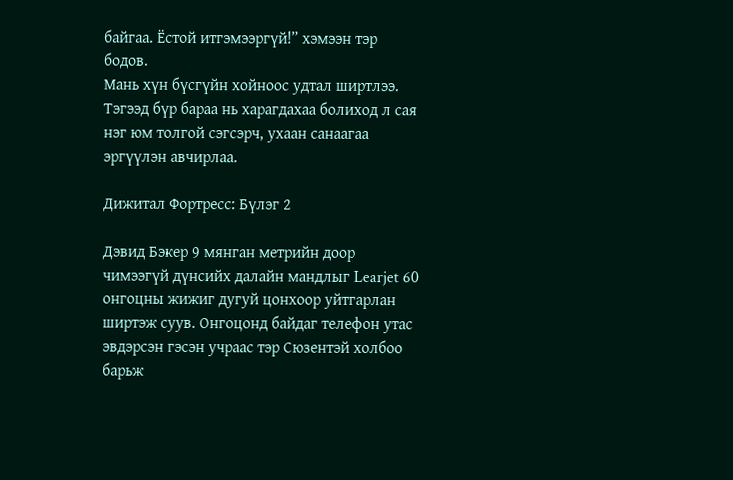байгаа. Ёстой итгэмээргүй!” хэмээн тэр бодов.
Мань хүн бүсгүйн хойноос удтал ширтлээ. Тэгээд бүр бараа нь харагдахаа болиход л сая нэг юм толгой сэгсэрч, ухаан санаагаа эргүүлэн авчирлаа.

Дижитал Фортресс: Бүлэг 2

Дэвид Бэкер 9 мянган метрийн доор чимээгүй дүнсийх далайн мандлыг Learjet 60 онгоцны жижиг дугуй цонхоор уйтгарлан ширтэж суув. Онгоцонд байдаг телефон утас эвдэрсэн гэсэн учраас тэр Сюзентэй холбоо барьж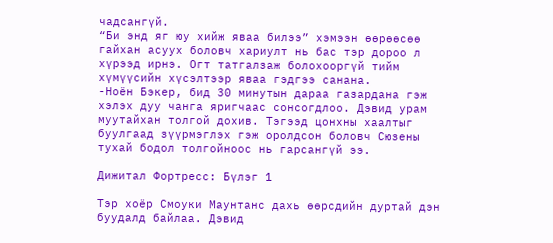чадсангүй.
“Би энд яг юу хийж яваа билээ” хэмээн өөрөөсөө гайхан асуух боловч хариулт нь бас тэр дороо л хүрээд ирнэ. Огт татгалзаж болохооргүй тийм хүмүүсийн хүсэлтээр яваа гэдгээ санана.
-Ноён Бэкер, бид 30 минутын дараа газардана гэж хэлэх дуу чанга яригчаас сонсогдлоо. Дэвид урам муутайхан толгой дохив. Тэгээд цонхны хаалтыг буулгаад зүүрмэглэх гэж оролдсон боловч Сюзены тухай бодол толгойноос нь гарсангүй ээ.

Дижитал Фортресс: Бүлэг 1

Тэр хоёр Смоуки Маунтанс дахь өөрсдийн дуртай дэн буудалд байлаа. Дэвид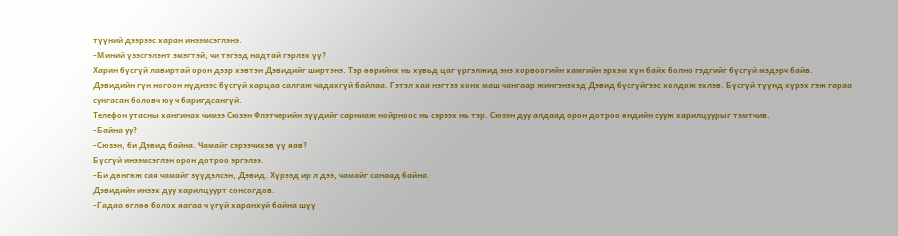түүний дээрээс харан инээмсэглэнэ.
-Миний үзэсгэлэнт эмэгтэй, чи тэгээд надтай гэрлэх үү?
Харин бүсгүй лавиртай орон дээр хэвтэн Дэвидийг ширтэнэ. Тэр өөрийнх нь хувьд цаг үргэлжид энэ хорвоогийн хамгийн эрхэм хүн байх болно гэдгийг бүсгүй мэдэрч байв.
Дэвидийн гүн ногоон нүднээс бүсгүй харцаа салгаж чадахгүй байлаа. Гэтэл хаа нэгтээ хонх маш чангаар жингэнэхэд Дэвид бүсгүйгээс холдож эхлэв. Бүсгүй түүнд хүрэх гэж гараа сунгасан боловч юу ч баригдсангүй.
Телефон утасны хангинах чимээ Сюзэн Флэтчерийн зүүдийг сарниаж нойрноос нь сэрээх нь тэр. Сюзэн дуу алдаад орон дотроо өндийн сууж харилцуурыг тэмтчив.
-Байна уу?
-Сюзэн, би Дэвид байна. Чамайг сэрээчихэв үү яав?
Бүсгүй инээмсэглэн орон дотроо эргэлээ.
-Би дөнгөж сая чамайг зүүдэлсэн, Дэвид. Хүрээд ир л дээ, чамайг санаад байна.
Дэвидийн инээх дуу харилцуурт сонсогдов.
-Гадаа өглөө болох яагаа ч үгүй харанхуй байна шүү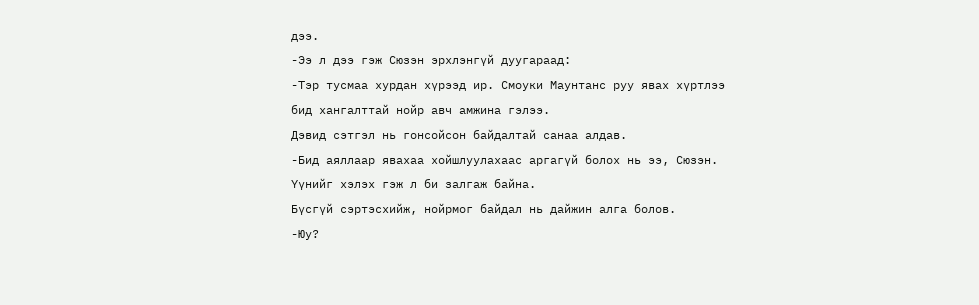дээ.
-Ээ л дээ гэж Сюзэн эрхлэнгүй дуугараад:
-Тэр тусмаа хурдан хүрээд ир. Смоуки Маунтанс руу явах хүртлээ бид хангалттай нойр авч амжина гэлээ.
Дэвид сэтгэл нь гонсойсон байдалтай санаа алдав.
-Бид аяллаар явахаа хойшлуулахаас аргагүй болох нь ээ, Сюзэн. Үүнийг хэлэх гэж л би залгаж байна.
Бүсгүй сэртэсхийж, нойрмог байдал нь дайжин алга болов.
-Юу?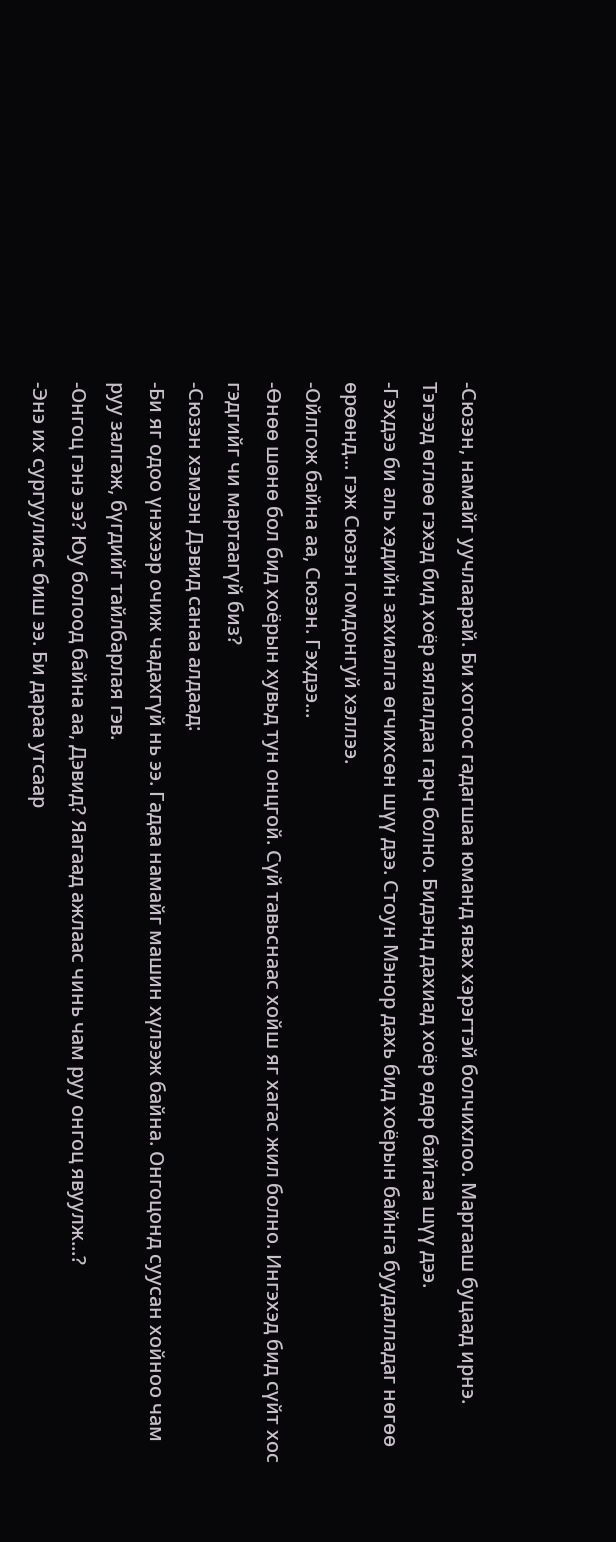-Сюзэн, намайг уучлаарай. Би хотоос гадагшаа юманд явах хэрэгтэй болчихлоо. Маргааш буцаад ирнэ. Тэгээд өглөө гэхэд бид хоёр аялалдаа гарч болно. Бидэнд дахиад хоёр өдөр байгаа шүү дээ.
-Гэхдээ би аль хэдийн захиалга өгчихсөн шүү дээ. Стоун Мэнор дахь бид хоёрын байнга буудалладаг нөгөө өрөөнд... гэж Сюзэн гомдонгуй хэллээ.
-Ойлгож байна аа, Сюзэн. Гэхдээ...
-Өнөө шөнө бол бид хоёрын хувьд тун онцгой. Сүй тавьснаас хойш яг хагас жил болно. Ингэхэд бид сүйт хос гэдгийг чи мартаагүй биз?
-Сюзэн хэмээн Дэвид санаа алдаад:
-Би яг одоо үнэхээр очиж чадахгүй нь ээ. Гадаа намайг машин хүлээж байна. Онгоцонд суусан хойноо чам руу залгаж, бүгдийг тайлбарлая гэв.
-Онгоц гэнэ ээ? Юу болоод байна аа, Дэвид? Яагаад ажлаас чинь чам руу онгоц явуулж...?
-Энэ их сургуулиас биш ээ. Би дараа утсаар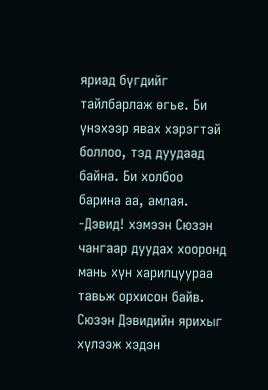яриад бүгдийг тайлбарлаж өгье. Би үнэхээр явах хэрэгтэй боллоо, тэд дуудаад байна. Би холбоо барина аа, амлая.
-Дэвид! хэмээн Сюзэн чангаар дуудах хооронд мань хүн харилцуураа тавьж орхисон байв.
Сюзэн Дэвидийн ярихыг хүлээж хэдэн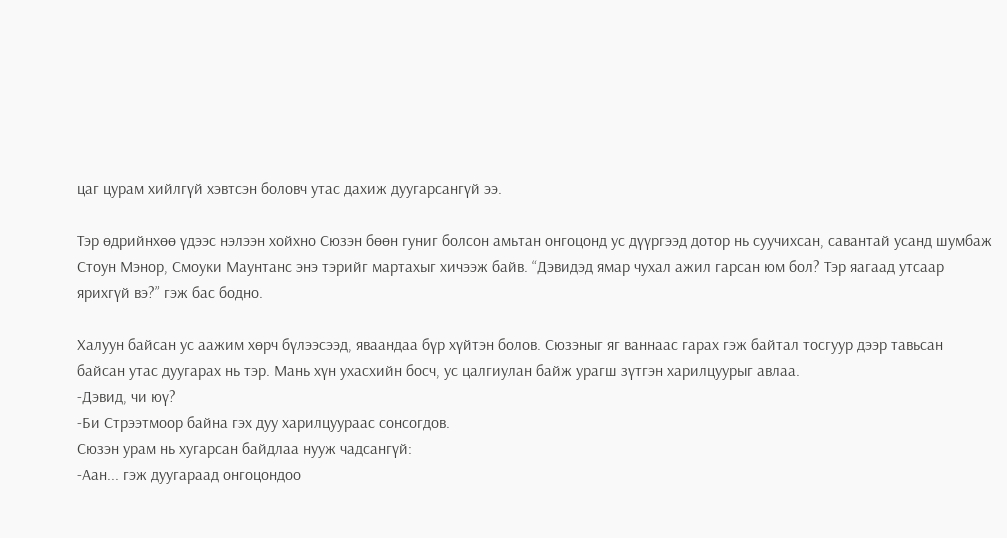цаг цурам хийлгүй хэвтсэн боловч утас дахиж дуугарсангүй ээ.

Тэр өдрийнхөө үдээс нэлээн хойхно Сюзэн бөөн гуниг болсон амьтан онгоцонд ус дүүргээд дотор нь суучихсан, савантай усанд шумбаж Стоун Мэнор, Смоуки Маунтанс энэ тэрийг мартахыг хичээж байв. “Дэвидэд ямар чухал ажил гарсан юм бол? Тэр яагаад утсаар ярихгүй вэ?” гэж бас бодно.

Халуун байсан ус аажим хөрч бүлээсээд, яваандаа бүр хүйтэн болов. Сюзэныг яг ваннаас гарах гэж байтал тосгуур дээр тавьсан байсан утас дуугарах нь тэр. Мань хүн ухасхийн босч, ус цалгиулан байж урагш зүтгэн харилцуурыг авлаа.
-Дэвид, чи юү?
-Би Стрээтмоор байна гэх дуу харилцуураас сонсогдов.
Сюзэн урам нь хугарсан байдлаа нууж чадсангүй:
-Аан... гэж дуугараад онгоцондоо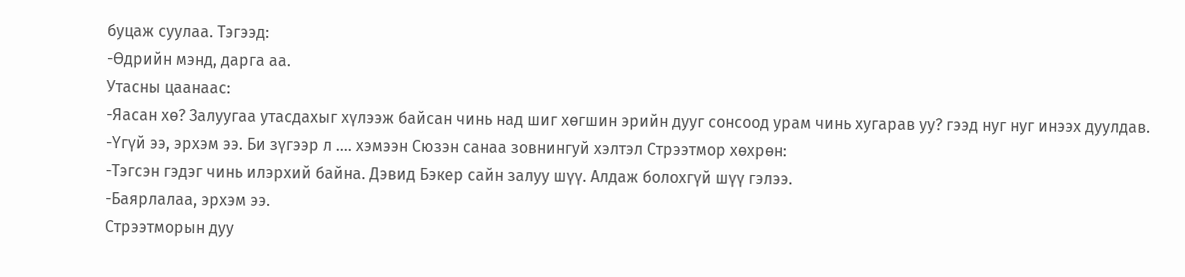буцаж суулаа. Тэгээд:
-Өдрийн мэнд, дарга аа.
Утасны цаанаас:
-Яасан хө? Залуугаа утасдахыг хүлээж байсан чинь над шиг хөгшин эрийн дууг сонсоод урам чинь хугарав уу? гээд нуг нуг инээх дуулдав.
-Үгүй ээ, эрхэм ээ. Би зүгээр л .... хэмээн Сюзэн санаа зовнингуй хэлтэл Стрээтмор хөхрөн:
-Тэгсэн гэдэг чинь илэрхий байна. Дэвид Бэкер сайн залуу шүү. Алдаж болохгүй шүү гэлээ.
-Баярлалаа, эрхэм ээ.
Стрээтморын дуу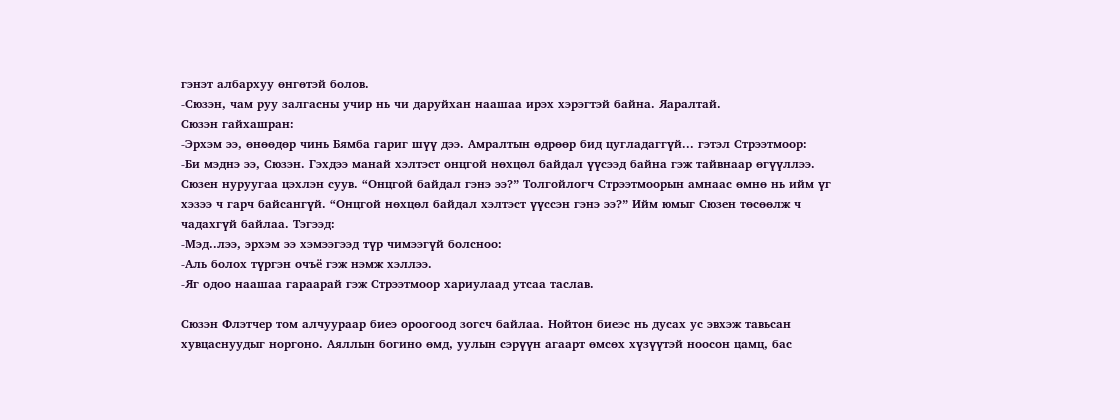гэнэт албархуу өнгөтэй болов.
-Сюзэн, чам руу залгасны учир нь чи даруйхан наашаа ирэх хэрэгтэй байна. Яаралтай.
Сюзэн гайхашран:
-Эрхэм ээ, өнөөдөр чинь Бямба гариг шүү дээ. Амралтын өдрөөр бид цугладаггүй... гэтэл Стрээтмоор:
-Би мэднэ ээ, Сюзэн. Гэхдээ манай хэлтэст онцгой нөхцөл байдал үүсээд байна гэж тайвнаар өгүүллээ.
Сюзен нуруугаа цэхлэн суув. “Онцгой байдал гэнэ ээ?” Толгойлогч Стрээтмоорын амнаас өмнө нь ийм үг хэзээ ч гарч байсангүй. “Онцгой нөхцөл байдал хэлтэст үүссэн гэнэ ээ?” Ийм юмыг Сюзен төсөөлж ч чадахгүй байлаа. Тэгээд:
-Мэд..лээ, эрхэм ээ хэмээгээд түр чимээгүй болсноо:
-Аль болох түргэн очъё гэж нэмж хэллээ.
-Яг одоо наашаа гараарай гэж Стрээтмоор хариулаад утсаа таслав.

Сюзэн Флэтчер том алчуураар биеэ ороогоод зогсч байлаа. Нойтон биеэс нь дусах ус эвхэж тавьсан хувцаснуудыг норгоно. Аяллын богино өмд, уулын сэрүүн агаарт өмсөх хүзүүтэй ноосон цамц, бас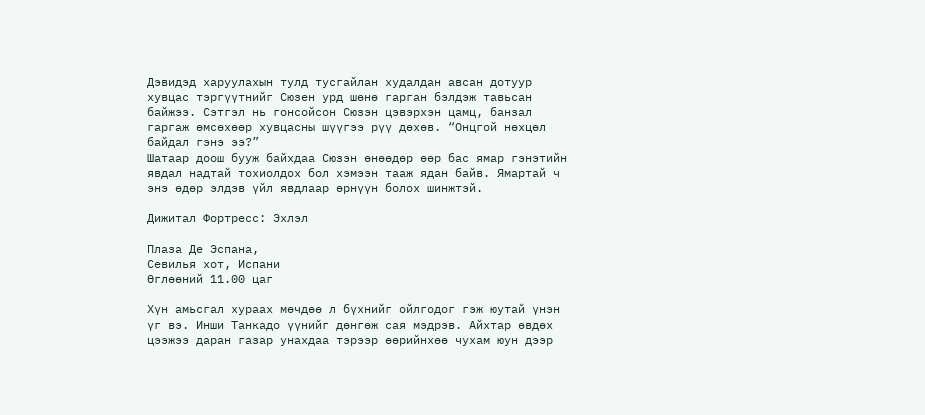Дэвидэд харуулахын тулд тусгайлан худалдан авсан дотуур хувцас тэргүүтнийг Сюзен урд шөнө гарган бэлдэж тавьсан байжээ. Сэтгэл нь гонсойсон Сюзэн цэвэрхэн цамц, банзал гаргаж өмсөхөөр хувцасны шүүгээ рүү дөхөв. “Онцгой нөхцөл байдал гэнэ ээ?”
Шатаар доош бууж байхдаа Сюзэн өнөөдөр өөр бас ямар гэнэтийн явдал надтай тохиолдох бол хэмээн тааж ядан байв. Ямартай ч энэ өдөр элдэв үйл явдлаар өрнүүн болох шинжтэй.

Дижитал Фортресс: Эхлэл

Плаза Де Эспана,
Севилья хот, Испани
Өглөөний 11.00 цаг

Хүн амьсгал хураах мөчдөө л бүхнийг ойлгодог гэж юутай үнэн үг вэ. Инши Танкадо үүнийг дөнгөж сая мэдрэв. Айхтар өвдөх цээжээ даран газар унахдаа тэрээр өөрийнхөө чухам юун дээр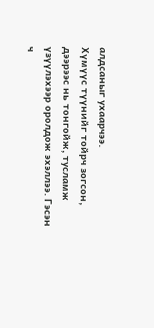алдсаныг ухаарчээ.
Хүмүүс түүнийг тойрч зогсон, дээрээс нь тонгойж, тусламж үзүүлэхээр оролдож эхэллээ. Гэсэн ч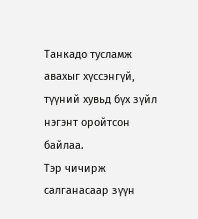Танкадо тусламж авахыг хүссэнгүй, түүний хувьд бүх зүйл нэгэнт оройтсон байлаа.
Тэр чичирж салганасаар зүүн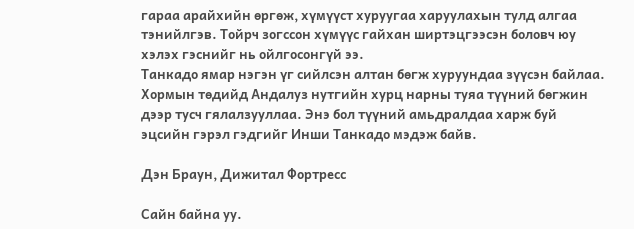гараа арайхийн өргөж, хүмүүст хуруугаа харуулахын тулд алгаа тэнийлгэв. Тойрч зогссон хүмүүс гайхан ширтэцгээсэн боловч юу хэлэх гэснийг нь ойлгосонгүй ээ.
Танкадо ямар нэгэн үг сийлсэн алтан бөгж хуруундаа зүүсэн байлаа. Хормын төдийд Андалуз нутгийн хурц нарны туяа түүний бөгжин дээр тусч гялалзууллаа. Энэ бол түүний амьдралдаа харж буй эцсийн гэрэл гэдгийг Инши Танкадо мэдэж байв.

Дэн Браун, Дижитал Фортресс

Сайн байна уу.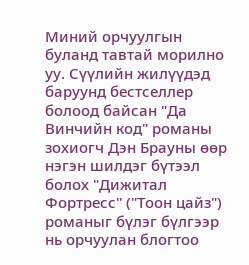Миний орчуулгын буланд тавтай морилно уу. Сүүлийн жилүүдэд баруунд бестселлер болоод байсан "Да Винчийн код" романы зохиогч Дэн Брауны өөр нэгэн шилдэг бүтээл болох "Дижитал Фортресс" ("Тоон цайз") романыг бүлэг бүлгээр нь орчуулан блогтоо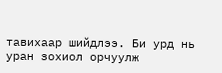тавихаар шийдлээ. Би урд нь уран зохиол орчуулж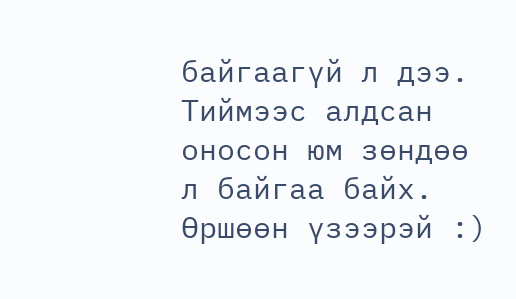байгаагүй л дээ. Тиймээс алдсан оносон юм зөндөө л байгаа байх. Өршөөн үзээрэй :)